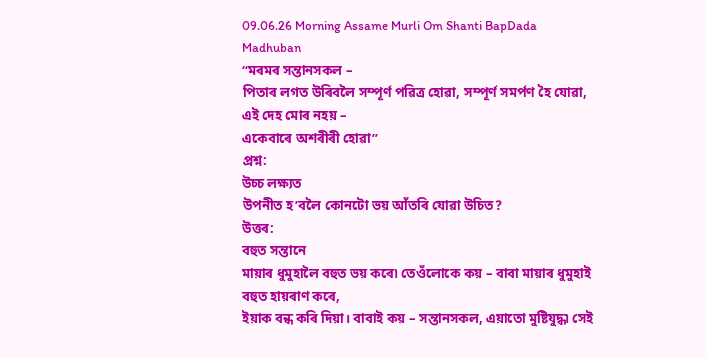09.06.26 Morning Assame Murli Om Shanti BapDada Madhuban
“মৰমৰ সন্তানসকল –
পিতাৰ লগত উৰিবলৈ সম্পূর্ণ পৱিত্ৰ হোৱা, সম্পূর্ণ সমৰ্পণ হৈ যোৱা, এই দেহ মোৰ নহয় –
একেবাৰে অশৰীৰী হোৱা”
প্ৰশ্ন:
উচ্চ লক্ষ্যত
উপনীত হ’বলৈ কোনটো ভয় আঁতৰি যোৱা উচিত?
উত্তৰ:
বহুত সন্তানে
মায়াৰ ধুমুহালৈ বহুত ভয় কৰে৷ তেওঁলোকে কয় – বাবা মায়াৰ ধুমুহাই বহুত হায়ৰাণ কৰে,
ইয়াক বন্ধ কৰি দিয়া। বাবাই কয় – সন্তানসকল, এয়াতো মুষ্টিযুদ্ধ৷ সেই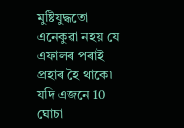মুষ্টিযুদ্ধতো
এনেকুৱা নহয় যে এফালৰ পৰাই প্ৰহাৰ হৈ থাকে৷ যদি এজনে 10 ঘোচা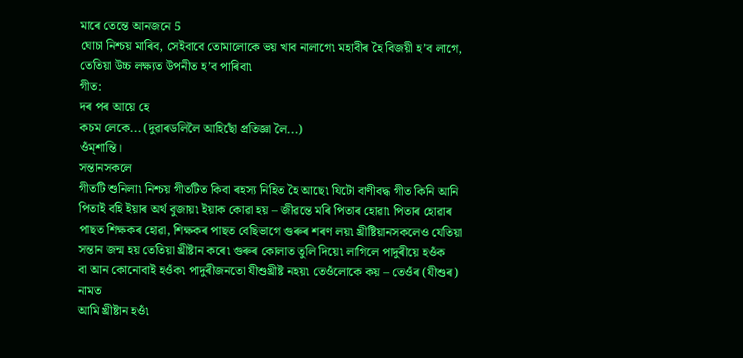মাৰে তেন্তে আনজনে 5
ঘোচা নিশ্চয় মাৰিব, সেইবাবে তোমালোকে ভয় খাব নালাগে৷ মহাবীৰ হৈ বিজয়ী হ’ব লাগে,
তেতিয়া উচ্চ লক্ষ্যত উপনীত হ’ব পাৰিবা৷
গীত:
দৰ পৰ আয়ে হে
কচম লেকে... (দুৱাৰডলিলৈ আহিছোঁ প্ৰতিজ্ঞা লৈ...)
ওঁম্শান্তি।
সন্তানসকলে
গীতটি শুনিলা৷ নিশ্চয় গীতটিত কিবা ৰহস্য নিহিত হৈ আছে৷ যিটো বাণীবদ্ধ গীত কিনি আনি
পিতাই বহি ইয়াৰ অর্থ বুজায়৷ ইয়াক কোৱা হয় – জীৱন্তে মৰি পিতাৰ হোৱা৷ পিতাৰ হোৱাৰ
পাছত শিক্ষকৰ হোৱা, শিক্ষকৰ পাছত বেছিভাগে গুৰুৰ শৰণ লয়৷ খ্ৰীষ্টিয়ানসকলেও যেতিয়া
সন্তান জন্ম হয় তেতিয়া খ্ৰীষ্টান কৰে৷ গুৰুৰ কোলাত তুলি দিয়ে৷ লাগিলে পাদুৰীয়ে হওঁক
বা আন কোনোবাই হওঁক৷ পাদুৰীজনতো যীশুখ্ৰীষ্ট নহয়৷ তেওঁলোকে কয় – তেওঁৰ (যীশুৰ) নামত
আমি খ্ৰীষ্টান হওঁ৷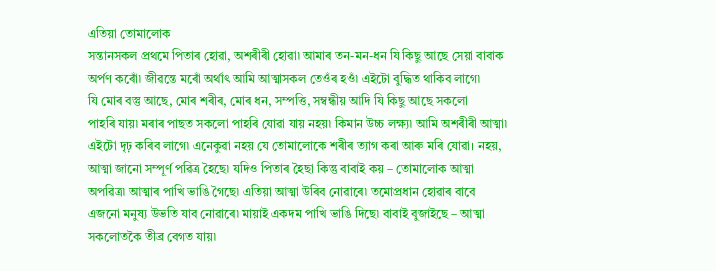এতিয়া তোমালোক
সন্তানসকল প্ৰথমে পিতাৰ হোৱা, অশৰীৰী হোৱা৷ আমাৰ তন-মন-ধন যি কিছু আছে সেয়া বাবাক
অর্পণ কৰোঁ৷ জীৱন্তে মৰোঁ অর্থাৎ আমি আত্মাসকল তেওঁৰ হওঁ৷ এইটো বুদ্ধিত থাকিব লাগে৷
যি মোৰ বস্তু আছে, মোৰ শৰীৰ, মোৰ ধন, সম্পত্তি, সম্বন্ধীয় আদি যি কিছু আছে সকলো
পাহৰি যায়৷ মৰাৰ পাছত সকলো পাহৰি যোৱা যায় নহয়৷ কিমান উচ্চ লক্ষ্য৷ আমি অশৰীৰী আত্মা৷
এইটো দৃঢ় কৰিব লাগে৷ এনেকুৱা নহয় যে তোমালোকে শৰীৰ ত্যাগ কৰা আৰু মৰি যোৱা। নহয়,
আত্মা জানো সম্পূর্ণ পৱিত্ৰ হৈছে৷ যদিও পিতাৰ হৈছা কিন্তু বাবাই কয় – তোমালোক আত্মা
অপৱিত্ৰ৷ আত্মাৰ পাখি ভাঙি গৈছে৷ এতিয়া আত্মা উৰিব নোৱাৰে৷ তমোপ্ৰধান হোৱাৰ বাবে
এজনো মনুষ্য উভতি যাব নোৱাৰে৷ মায়াই একদম পাখি ভাঙি দিছে৷ বাবাই বুজাইছে – আত্মা
সকলোতকৈ তীব্ৰ বেগত যায়৷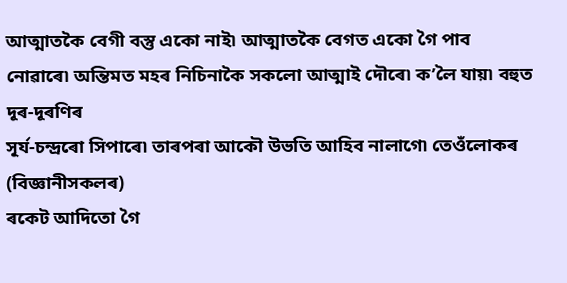আত্মাতকৈ বেগী বস্তু একো নাই৷ আত্মাতকৈ বেগত একো গৈ পাব
নোৱাৰে৷ অন্তিমত মহৰ নিচিনাকৈ সকলো আত্মাই দৌৰে৷ ক’লৈ যায়৷ বহুত দূৰ-দূৰণিৰ
সূর্য-চন্দ্ৰৰো সিপাৰে৷ তাৰপৰা আকৌ উভতি আহিব নালাগে৷ তেওঁলোকৰ (বিজ্ঞানীসকলৰ)
ৰকেট আদিতো গৈ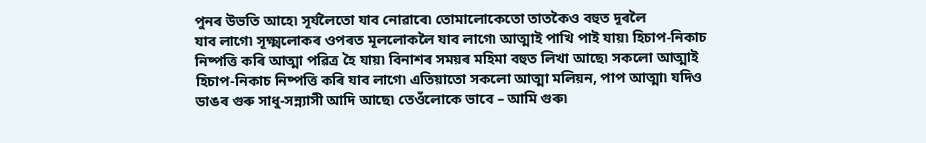পুনৰ উভতি আহে৷ সূর্যলৈতো যাব নোৱাৰে৷ তোমালোকেতো তাতকৈও বহুত দূৰলৈ
যাব লাগে৷ সূক্ষ্মলোকৰ ওপৰত মূললোকলৈ যাব লাগে৷ আত্মাই পাখি পাই যায়৷ হিচাপ-নিকাচ
নিষ্পত্তি কৰি আত্মা পৱিত্ৰ হৈ যায়৷ বিনাশৰ সময়ৰ মহিমা বহুত লিখা আছে৷ সকলো আত্মাই
হিচাপ-নিকাচ নিষ্পত্তি কৰি যাব লাগে৷ এতিয়াতো সকলো আত্মা মলিয়ন, পাপ আত্মা৷ যদিও
ডাঙৰ গুৰু সাধু-সন্ন্যাসী আদি আছে৷ তেওঁলোকে ভাবে – আমি গুৰু৷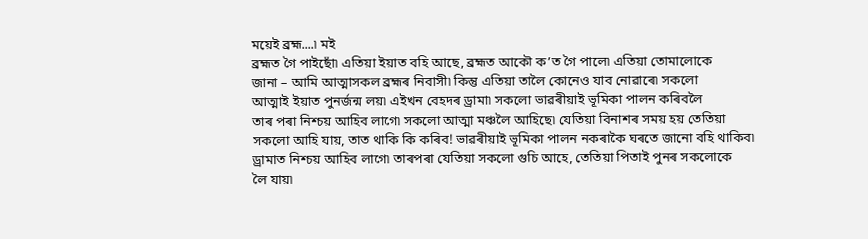ময়েই ব্ৰহ্ম....৷ মই
ব্ৰহ্মত গৈ পাইছোঁ৷ এতিয়া ইয়াত বহি আছে, ব্ৰহ্মত আকৌ ক’ত গৈ পালে৷ এতিয়া তোমালোকে
জানা – আমি আত্মাসকল ব্ৰহ্মৰ নিবাসী৷ কিন্তু এতিয়া তালৈ কোনেও যাব নোৱাৰে৷ সকলো
আত্মাই ইয়াত পুনর্জন্ম লয়৷ এইখন বেহদৰ ড্ৰামা৷ সকলো ভাৱৰীয়াই ভূমিকা পালন কৰিবলৈ
তাৰ পৰা নিশ্চয় আহিব লাগে৷ সকলো আত্মা মঞ্চলৈ আহিছে৷ যেতিয়া বিনাশৰ সময় হয় তেতিয়া
সকলো আহি যায়, তাত থাকি কি কৰিব! ভাৱৰীয়াই ভূমিকা পালন নকৰাকৈ ঘৰতে জানো বহি থাকিব৷
ড্ৰামাত নিশ্চয় আহিব লাগে৷ তাৰপৰা যেতিয়া সকলো গুচি আহে, তেতিয়া পিতাই পুনৰ সকলোকে
লৈ যায়৷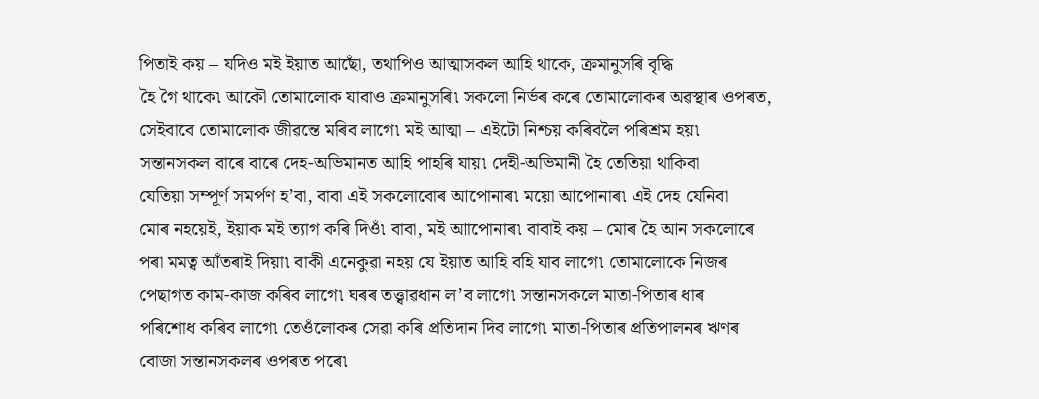পিতাই কয় – যদিও মই ইয়াত আছোঁ, তথাপিও আত্মাসকল আহি থাকে, ক্ৰমানুসৰি বৃদ্ধি
হৈ গৈ থাকে৷ আকৌ তোমালোক যাবাও ক্ৰমানুসৰি৷ সকলো নির্ভৰ কৰে তোমালোকৰ অৱস্থাৰ ওপৰত,
সেইবাবে তোমালোক জীৱন্তে মৰিব লাগে৷ মই আত্মা – এইটো নিশ্চয় কৰিবলৈ পৰিশ্ৰম হয়৷
সন্তানসকল বাৰে বাৰে দেহ-অভিমানত আহি পাহৰি যায়৷ দেহী-অভিমানী হৈ তেতিয়া থাকিবা
যেতিয়া সম্পূর্ণ সমৰ্পণ হ’বা, বাবা এই সকলোবোৰ আপোনাৰ৷ ময়ো আপোনাৰ৷ এই দেহ যেনিবা
মোৰ নহয়েই, ইয়াক মই ত্যাগ কৰি দিওঁ৷ বাবা, মই আাপোনাৰ৷ বাবাই কয় – মোৰ হৈ আন সকলোৰে
পৰা মমত্ব আঁতৰাই দিয়া৷ বাকী এনেকুৱা নহয় যে ইয়াত আহি বহি যাব লাগে৷ তোমালোকে নিজৰ
পেছাগত কাম-কাজ কৰিব লাগে৷ ঘৰৰ তত্ত্বাৱধান ল’ব লাগে৷ সন্তানসকলে মাতা-পিতাৰ ধাৰ
পৰিশোধ কৰিব লাগে৷ তেওঁলোকৰ সেৱা কৰি প্ৰতিদান দিব লাগে৷ মাতা-পিতাৰ প্ৰতিপালনৰ ঋণৰ
বোজা সন্তানসকলৰ ওপৰত পৰে৷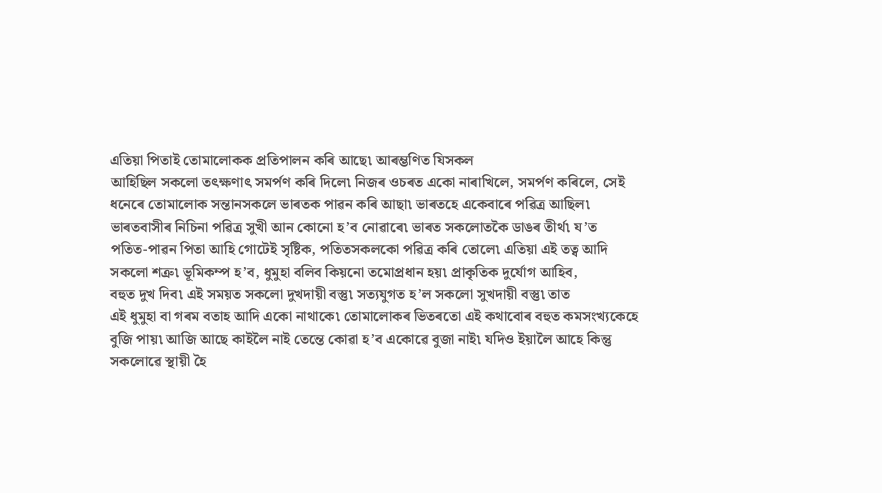এতিয়া পিতাই তোমালোকক প্ৰতিপালন কৰি আছে৷ আৰম্ভণিত যিসকল
আহিছিল সকলো তৎক্ষণাৎ সমৰ্পণ কৰি দিলে৷ নিজৰ ওচৰত একো নাৰাখিলে, সমৰ্পণ কৰিলে, সেই
ধনেৰে তোমালোক সন্তানসকলে ভাৰতক পাৱন কৰি আছা৷ ভাৰতহে একেবাৰে পৱিত্ৰ আছিল৷
ভাৰতবাসীৰ নিচিনা পৱিত্ৰ সুখী আন কোনো হ’ব নোৱাৰে৷ ভাৰত সকলোতকৈ ডাঙৰ তীর্থ৷ য’ত
পতিত-পাৱন পিতা আহি গোটেই সৃষ্টিক, পতিতসকলকো পৱিত্ৰ কৰি তোলে৷ এতিয়া এই তত্ব আদি
সকলো শত্ৰু৷ ভূমিকম্প হ’ব, ধুমুহা বলিব কিয়নো তমোপ্ৰধান হয়৷ প্ৰাকৃতিক দুর্যোগ আহিব,
বহুত দুখ দিব৷ এই সময়ত সকলো দুখদায়ী বস্তু৷ সত্যযুগত হ’ল সকলো সুখদায়ী বস্তু৷ তাত
এই ধুমুহা বা গৰম বতাহ আদি একো নাথাকে৷ তোমালোকৰ ভিতৰতো এই কথাবোৰ বহুত কমসংখ্যকেহে
বুজি পায়৷ আজি আছে কাইলৈ নাই তেন্তে কোৱা হ’ব একোৱে বুজা নাই৷ যদিও ইয়ালৈ আহে কিন্তু
সকলোৱে স্থায়ী হৈ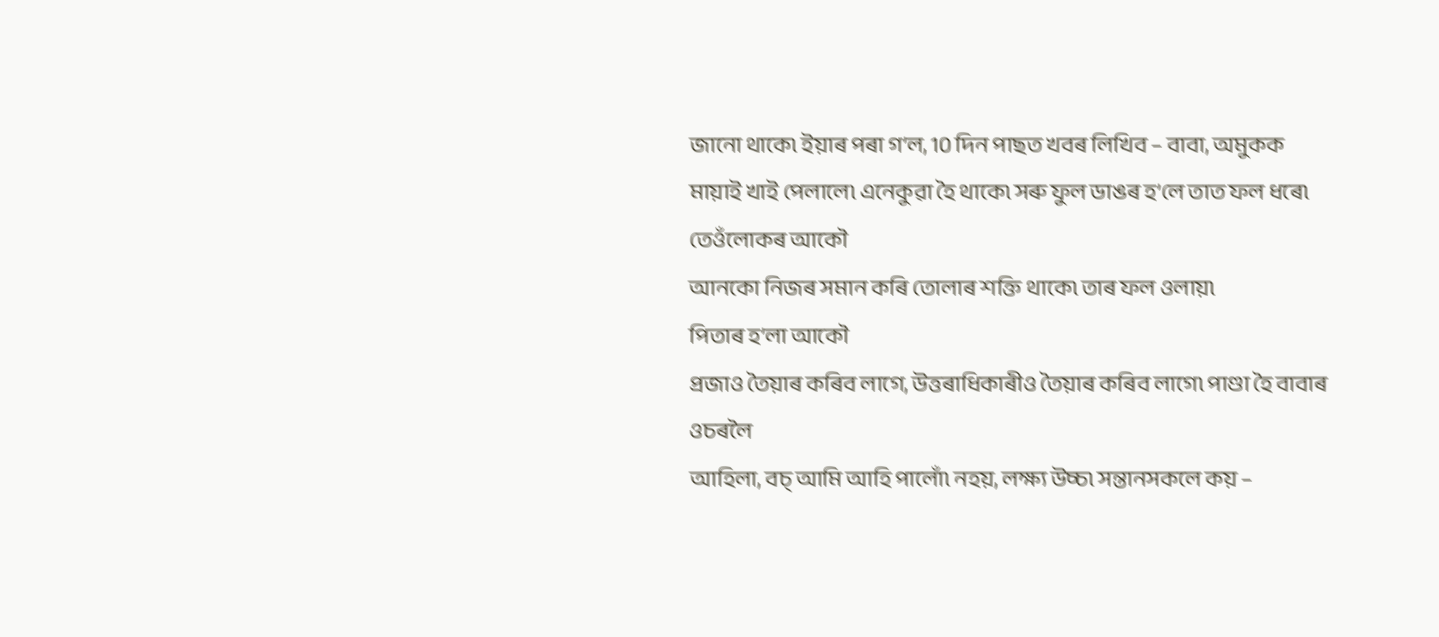জানো থাকে৷ ইয়াৰ পৰা গ’ল, 10 দিন পাছত খবৰ লিখিব – বাবা, অমুকক
মায়াই খাই পেলালে৷ এনেকুৱা হৈ থাকে৷ সৰু ফুল ডাঙৰ হ’লে তাত ফল ধৰে৷ তেওঁলোকৰ আকৌ
আনকো নিজৰ সমান কৰি তোলাৰ শক্তি থাকে৷ তাৰ ফল ওলায়৷
পিতাৰ হ’লা আকৌ
প্ৰজাও তৈয়াৰ কৰিব লাগে, উত্তৰাধিকাৰীও তৈয়াৰ কৰিব লাগে৷ পাণ্ডা হৈ বাবাৰ ওচৰলৈ
আহিলা, বচ্ আমি আহি পালোঁ৷ নহয়, লক্ষ্য উচ্চ৷ সন্তানসকলে কয় –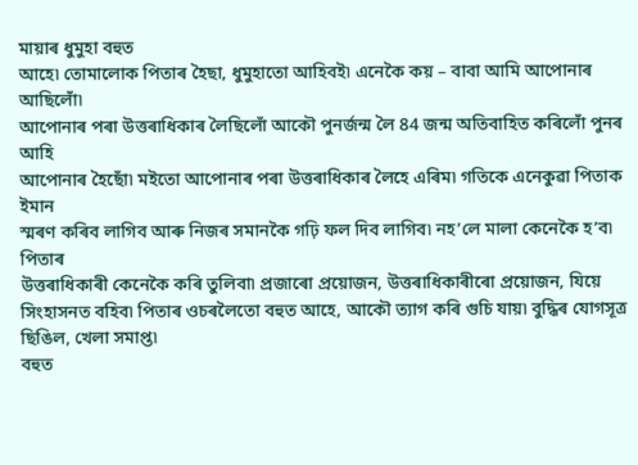মায়াৰ ধুমুহা বহুত
আহে৷ তোমালোক পিতাৰ হৈছা, ধুমুহাতো আহিবই৷ এনেকৈ কয় – বাবা আমি আপোনাৰ আছিলোঁ৷
আপোনাৰ পৰা উত্তৰাধিকাৰ লৈছিলোঁ আকৌ পুনর্জন্ম লৈ 84 জন্ম অতিবাহিত কৰিলোঁ পুনৰ আহি
আপোনাৰ হৈছোঁ৷ মইতো আপোনাৰ পৰা উত্তৰাধিকাৰ লৈহে এৰিম৷ গতিকে এনেকুৱা পিতাক ইমান
স্মৰণ কৰিব লাগিব আৰু নিজৰ সমানকৈ গঢ়ি ফল দিব লাগিব৷ নহ’লে মালা কেনেকৈ হ’ব৷ পিতাৰ
উত্তৰাধিকাৰী কেনেকৈ কৰি তুলিবা৷ প্ৰজাৰো প্ৰয়োজন, উত্তৰাধিকাৰীৰো প্ৰয়োজন, যিয়ে
সিংহাসনত বহিব৷ পিতাৰ ওচৰলৈতো বহুত আহে, আকৌ ত্যাগ কৰি গুচি যায়৷ বুদ্ধিৰ যোগসূত্ৰ
ছিঙিল, খেলা সমাপ্ত৷
বহুত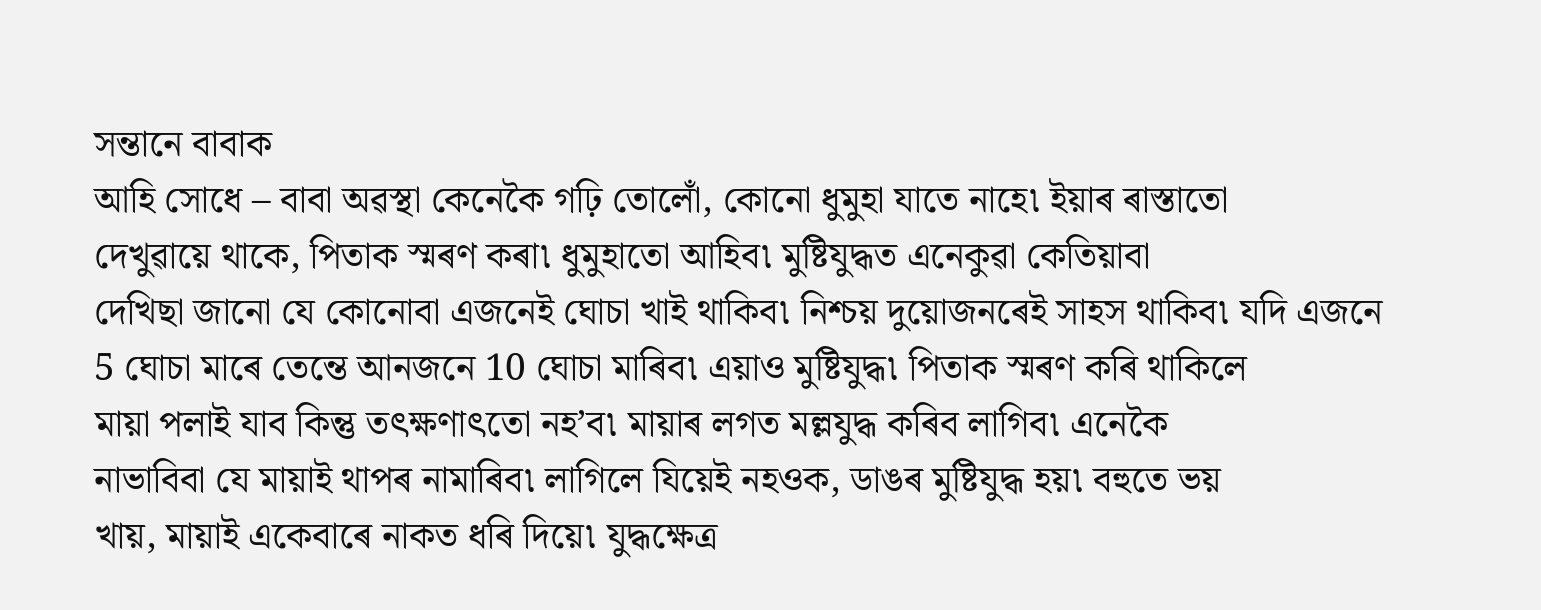সন্তানে বাবাক
আহি সোধে – বাবা অৱস্থা কেনেকৈ গঢ়ি তোলোঁ, কোনো ধুমুহা যাতে নাহে৷ ইয়াৰ ৰাস্তাতো
দেখুৱায়ে থাকে, পিতাক স্মৰণ কৰা৷ ধুমুহাতো আহিব৷ মুষ্টিযুদ্ধত এনেকুৱা কেতিয়াবা
দেখিছা জানো যে কোনোবা এজনেই ঘোচা খাই থাকিব৷ নিশ্চয় দুয়োজনৰেই সাহস থাকিব৷ যদি এজনে
5 ঘোচা মাৰে তেন্তে আনজনে 10 ঘোচা মাৰিব৷ এয়াও মুষ্টিযুদ্ধ৷ পিতাক স্মৰণ কৰি থাকিলে
মায়া পলাই যাব কিন্তু তৎক্ষণাৎতো নহ’ব৷ মায়াৰ লগত মল্লযুদ্ধ কৰিব লাগিব৷ এনেকৈ
নাভাবিবা যে মায়াই থাপৰ নামাৰিব৷ লাগিলে যিয়েই নহওক, ডাঙৰ মুষ্টিযুদ্ধ হয়৷ বহুতে ভয়
খায়, মায়াই একেবাৰে নাকত ধৰি দিয়ে৷ যুদ্ধক্ষেত্ৰ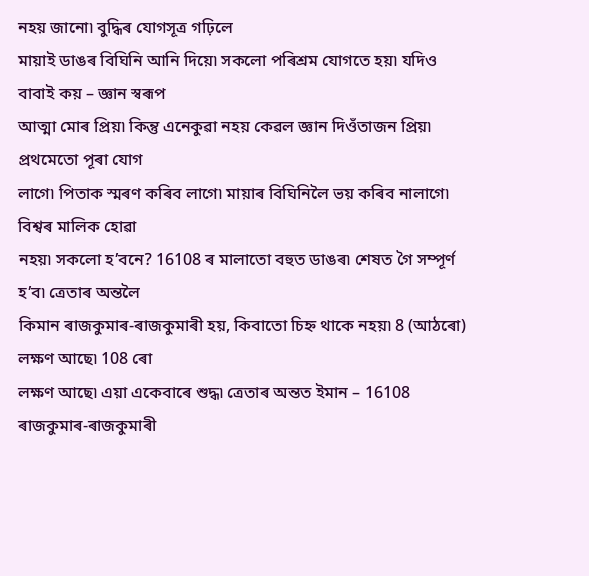নহয় জানো৷ বুদ্ধিৰ যোগসূত্ৰ গঢ়িলে
মায়াই ডাঙৰ বিঘিনি আনি দিয়ে৷ সকলো পৰিশ্ৰম যোগতে হয়৷ যদিও বাবাই কয় – জ্ঞান স্বৰূপ
আত্মা মোৰ প্ৰিয়৷ কিন্তু এনেকুৱা নহয় কেৱল জ্ঞান দিওঁতাজন প্ৰিয়৷ প্ৰথমেতো পূৰা যোগ
লাগে৷ পিতাক স্মৰণ কৰিব লাগে৷ মায়াৰ বিঘিনিলৈ ভয় কৰিব নালাগে৷ বিশ্বৰ মালিক হোৱা
নহয়৷ সকলো হ’বনে? 16108 ৰ মালাতো বহুত ডাঙৰ৷ শেষত গৈ সম্পূর্ণ হ’ব৷ ত্ৰেতাৰ অন্তলৈ
কিমান ৰাজকুমাৰ-ৰাজকুমাৰী হয়, কিবাতো চিহ্ন থাকে নহয়৷ 8 (আঠৰো) লক্ষণ আছে৷ 108 ৰো
লক্ষণ আছে৷ এয়া একেবাৰে শুদ্ধ৷ ত্ৰেতাৰ অন্তত ইমান – 16108 ৰাজকুমাৰ-ৰাজকুমাৰী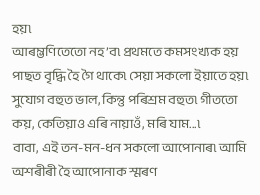হয়৷
আৰম্ভণিতেতো নহ’ব৷ প্ৰথমতে কমসংখ্যক হয় পাছত বৃদ্ধি হৈ গৈ থাকে৷ সেয়া সকলো ইয়াতে হয়৷
সুযোগ বহুত ভাল, কিন্তু পৰিশ্ৰম বহুত৷ গীততো কয়, কেতিয়াও এৰি নায়াওঁ, মৰি যাম...৷
বাবা, এই তন-মন-ধন সকলো আপোনাৰ৷ আমি অশৰীৰী হৈ আপোনাক স্মৰণ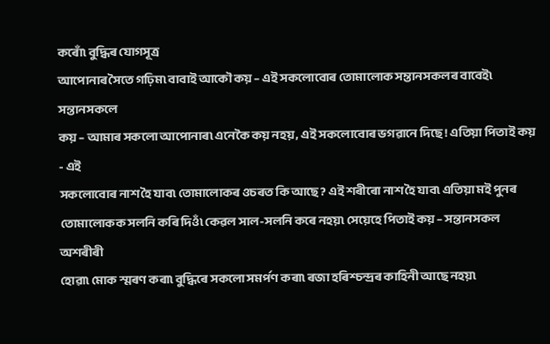কৰোঁ৷ বুদ্ধিৰ যোগসূত্ৰ
আপোনাৰ সৈতে গঢ়িম৷ বাবাই আকৌ কয় – এই সকলোবোৰ তোমালোক সম্তানসকলৰ বাবেই৷ সন্তানসকলে
কয় – আমাৰ সকলো আপোনাৰ৷ এনেকৈ কয় নহয়, এই সকলোবোৰ ভগৱানে দিছে! এতিয়া পিতাই কয় - এই
সকলোবোৰ নাশ হৈ যাব৷ তোমালোকৰ ওচৰত কি আছে? এই শৰীৰো নাশ হৈ যাব৷ এতিয়া মই পুনৰ
তোমালোকক সলনি কৰি দিওঁ৷ কেৱল সাল-সলনি কৰে নহয়৷ সেয়েহে পিতাই কয় – সন্তানসকল অশৰীৰী
হোৱা৷ মোক স্মৰণ কৰা৷ বুদ্ধিৰে সকলো সমৰ্পণ কৰা৷ ৰজা হৰিশ্চন্দ্ৰৰ কাহিনী আছে নহয়৷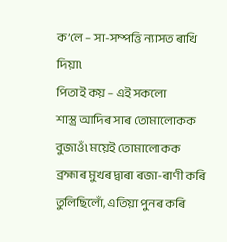ক’লে – সা-সম্পত্তি ন্যাসত ৰাখি দিয়া৷
পিতাই কয় – এই সকলো
শাস্ত্ৰ আদিৰ সাৰ তোমালোকক বুজাওঁ৷ ময়েই তোমালোকক ব্ৰহ্মাৰ মুখৰ দ্বাৰা ৰজা-ৰাণী কৰি
তুলিছিলোঁ, এতিয়া পুনৰ কৰি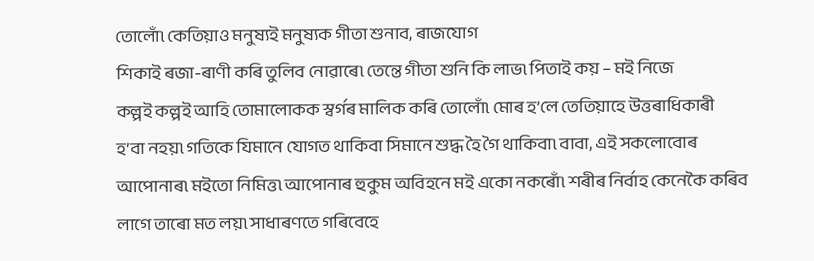তোলোঁ৷ কেতিয়াও মনুষ্যই মনুষ্যক গীতা শুনাব, ৰাজযোগ
শিকাই ৰজা-ৰাণী কৰি তুলিব নোৱাৰে৷ তেন্তে গীতা শুনি কি লাভ৷ পিতাই কয় – মই নিজে
কল্পই কল্পই আহি তোমালোকক স্বর্গৰ মালিক কৰি তোলোঁ৷ মোৰ হ’লে তেতিয়াহে উত্তৰাধিকাৰী
হ’বা নহয়৷ গতিকে যিমানে যোগত থাকিবা সিমানে শুদ্ধ হৈ গৈ থাকিবা৷ বাবা, এই সকলোবোৰ
আপোনাৰ৷ মইতো নিমিত্ত৷ আপোনাৰ হুকুম অবিহনে মই একো নকৰোঁ৷ শৰীৰ নির্বাহ কেনেকৈ কৰিব
লাগে তাৰো মত লয়৷ সাধাৰণতে গৰিবেহে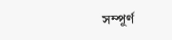সম্পূর্ণ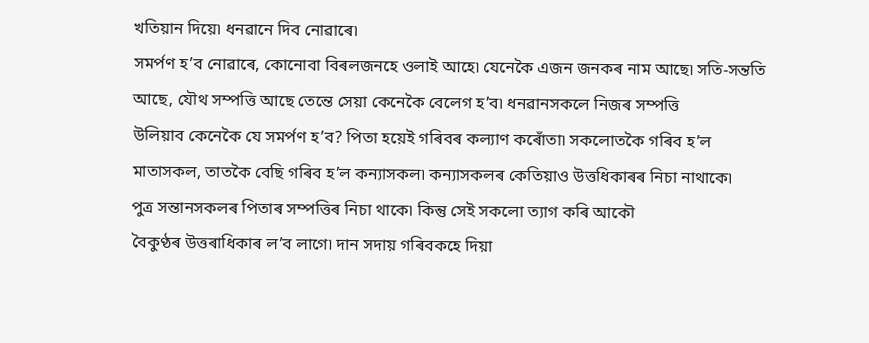খতিয়ান দিয়ে৷ ধনৱানে দিব নোৱাৰে৷
সমৰ্পণ হ’ব নোৱাৰে, কোনোবা বিৰলজনহে ওলাই আহে৷ যেনেকৈ এজন জনকৰ নাম আছে৷ সতি-সন্ততি
আছে, যৌথ সম্পত্তি আছে তেন্তে সেয়া কেনেকৈ বেলেগ হ’ব৷ ধনৱানসকলে নিজৰ সম্পত্তি
উলিয়াব কেনেকৈ যে সমৰ্পণ হ’ব? পিতা হয়েই গৰিবৰ কল্যাণ কৰোঁতা৷ সকলোতকৈ গৰিব হ’ল
মাতাসকল, তাতকৈ বেছি গৰিব হ’ল কন্যাসকল৷ কন্যাসকলৰ কেতিয়াও উত্তধিকাৰৰ নিচা নাথাকে৷
পুত্ৰ সন্তানসকলৰ পিতাৰ সম্পত্তিৰ নিচা থাকে৷ কিন্তু সেই সকলো ত্যাগ কৰি আকৌ
বৈকুণ্ঠৰ উত্তৰাধিকাৰ ল’ব লাগে৷ দান সদায় গৰিবকহে দিয়া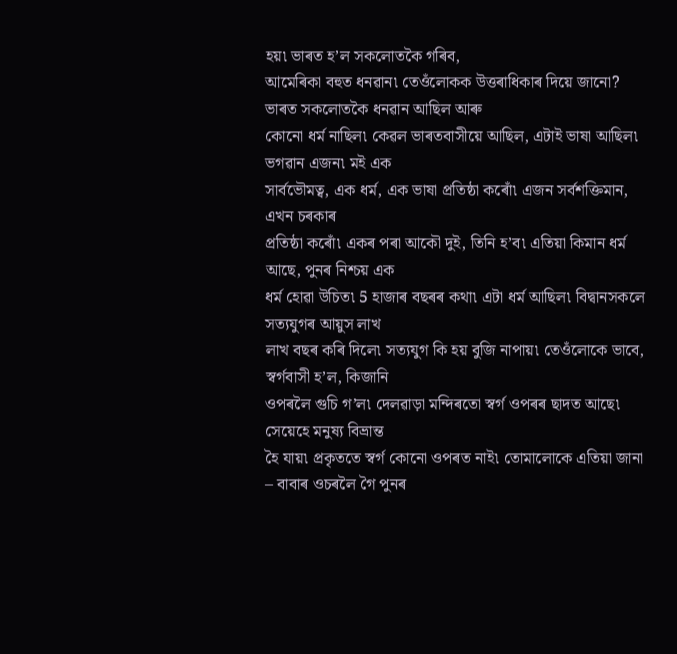হয়৷ ভাৰত হ’ল সকলোতকৈ গৰিব,
আমেৰিকা বহুত ধনৱান৷ তেওঁলোকক উত্তৰাধিকাৰ দিয়ে জানো? ভাৰত সকলোতকৈ ধনৱান আছিল আৰু
কোনো ধর্ম নাছিল৷ কেৱল ভাৰতবাসীয়ে আছিল, এটাই ভাষা আছিল৷ ভগৱান এজন৷ মই এক
সার্বভৌমত্ব, এক ধর্ম, এক ভাষা প্ৰতিষ্ঠা কৰোঁ৷ এজন সর্বশক্তিমান, এখন চৰকাৰ
প্ৰতিষ্ঠা কৰোঁ৷ একৰ পৰা আকৌ দুই, তিনি হ’ব৷ এতিয়া কিমান ধর্ম আছে, পুনৰ নিশ্চয় এক
ধর্ম হোৱা উচিত৷ 5 হাজাৰ বছৰৰ কথা৷ এটা ধর্ম আছিল৷ বিদ্বানসকলে সত্যযুগৰ আয়ুস লাখ
লাখ বছৰ কৰি দিলে৷ সত্যযুগ কি হয় বুজি নাপায়৷ তেওঁলোকে ভাবে, স্বর্গবাসী হ’ল, কিজানি
ওপৰলৈ গুচি গ’ল৷ দেলৱাড়া মন্দিৰতো স্বর্গ ওপৰৰ ছাদত আছে৷ সেয়েহে মনুষ্য বিভ্ৰান্ত
হৈ যায়৷ প্ৰকৃততে স্বর্গ কোনো ওপৰত নাই৷ তোমালোকে এতিয়া জানা – বাবাৰ ওচৰলৈ গৈ পুনৰ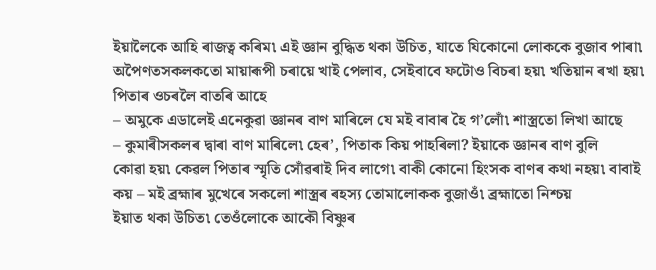ইয়ালৈকে আহি ৰাজত্ব কৰিম৷ এই জ্ঞান বুদ্ধিত থকা উচিত, যাতে যিকোনো লোককে বুজাব পাৰা৷
অপৈণতসকলকতো মায়াৰূপী চৰায়ে খাই পেলাব, সেইবাবে ফটোও বিচৰা হয়৷ খতিয়ান ৰখা হয়৷
পিতাৰ ওচৰলৈ বাতৰি আহে
– অমুকে এডালেই এনেকুৱা জ্ঞানৰ বাণ মাৰিলে যে মই বাবাৰ হৈ গ’লোঁ৷ শাস্ত্ৰতো লিখা আছে
– কুমাৰীসকলৰ দ্বাৰা বাণ মাৰিলে৷ হেৰ’, পিতাক কিয় পাহৰিলা? ইয়াকে জ্ঞানৰ বাণ বুলি
কোৱা হয়৷ কেৱল পিতাৰ স্মৃতি সোঁৱৰাই দিব লাগে৷ বাকী কোনো হিংসক বাণৰ কথা নহয়৷ বাবাই
কয় – মই ব্ৰহ্মাৰ মুখেৰে সকলো শাস্ত্ৰৰ ৰহস্য তোমালোকক বুজাওঁ৷ ব্ৰহ্মাতো নিশ্চয়
ইয়াত থকা উচিত৷ তেওঁলোকে আকৌ বিষ্ণুৰ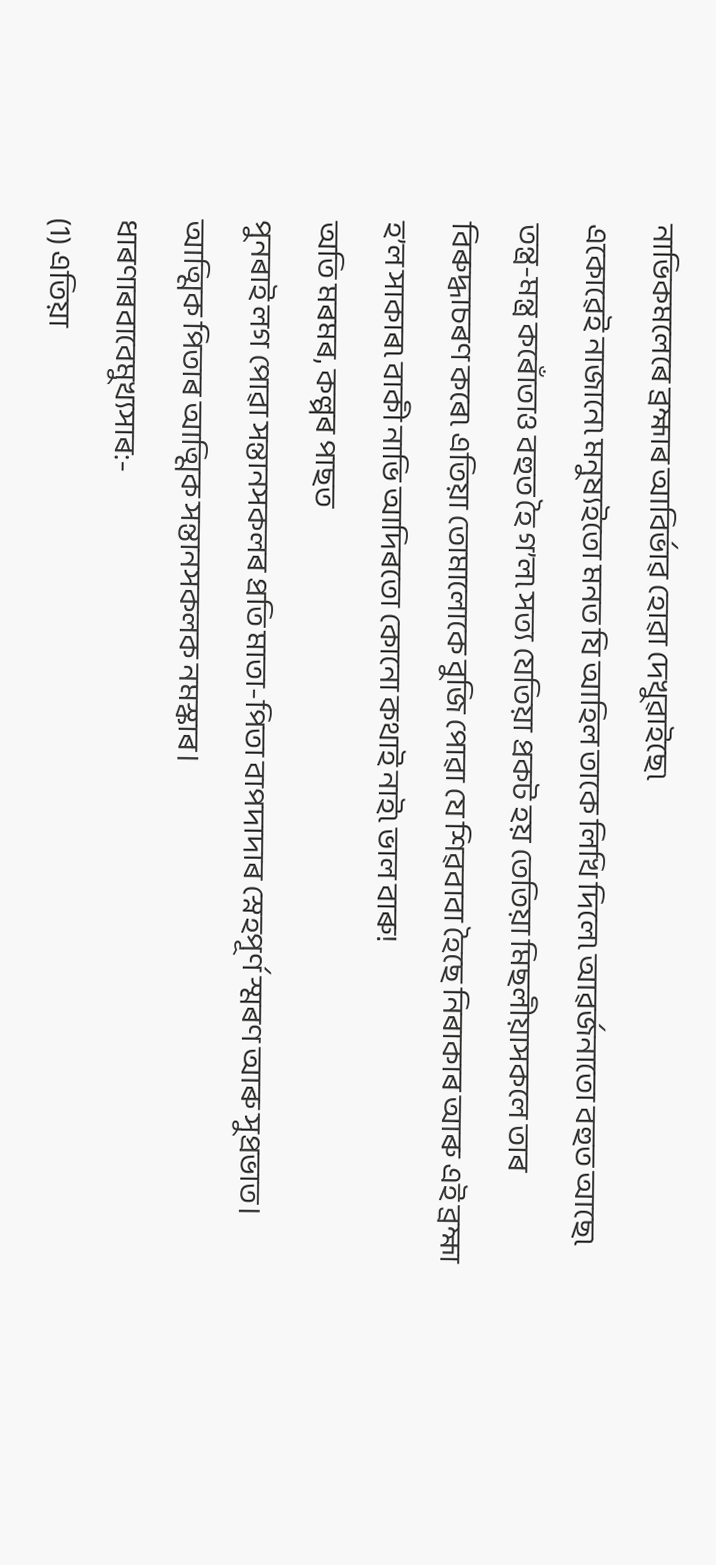নাভিকমলেৰে ব্ৰহ্মাৰ আবিৰ্ভাৱ হোৱা দেখুৱাইছে৷
একোৱেই নাজানে৷ মনুষ্যইতো মনত যি আহিল তাকে লিখি দিলে৷ আৱর্জনাতো বহুত আছে৷
তন্ত্ৰ-মন্ত্ৰ কৰোঁতাও বহুত হৈ গ’ল৷ সত্য যেতিয়া প্ৰকট হয় তেতিয়া মিছলীয়াসকলে তাৰ
বিৰুদ্ধাচৰণ কৰে৷ এতিয়া তোমালোকে বুজি পোৱা যে শিৱবাবা হৈছে নিৰাকাৰ আৰু এই ব্ৰহ্মা
হ’ল সাকাৰ৷ বাকী নাভি আদিৰতো কোনো কথাই নাই৷ ভাল বাৰু!
অতি মৰমৰ, কল্পৰ পাছত
পুনৰাই লগ পোৱা সন্তানসকলৰ প্ৰতি মাতা-পিতা বাপদাদাৰ স্নেহপূৰ্ণ স্মৰণ আৰু সুপ্ৰভাত।
আত্মিক পিতাৰ আত্মিক সন্তানসকলক নমস্কাৰ।
ধাৰণাৰবাবেমুখ্যসাৰ:-
(1) এতিয়া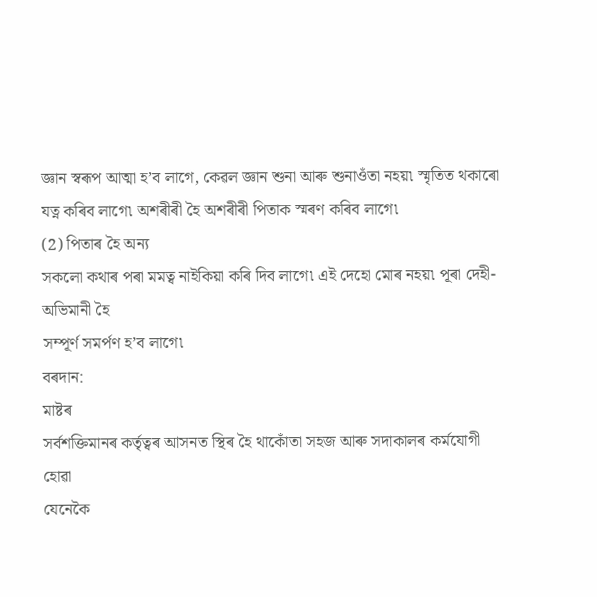জ্ঞান স্বৰূপ আত্মা হ’ব লাগে, কেৱল জ্ঞান শুনা আৰু শুনাওঁতা নহয়৷ স্মৃতিত থকাৰো
যত্ন কৰিব লাগে৷ অশৰীৰী হৈ অশৰীৰী পিতাক স্মৰণ কৰিব লাগে৷
(2) পিতাৰ হৈ অন্য
সকলো কথাৰ পৰা মমত্ব নাইকিয়া কৰি দিব লাগে৷ এই দেহো মোৰ নহয়৷ পূৰা দেহী-অভিমানী হৈ
সম্পূর্ণ সমৰ্পণ হ’ব লাগে৷
বৰদান:
মাষ্টৰ
সৰ্বশক্তিমানৰ কৰ্তৃত্বৰ আসনত স্থিৰ হৈ থাকোঁতা সহজ আৰু সদাকালৰ কর্মযোগী হোৱা
যেনেকৈ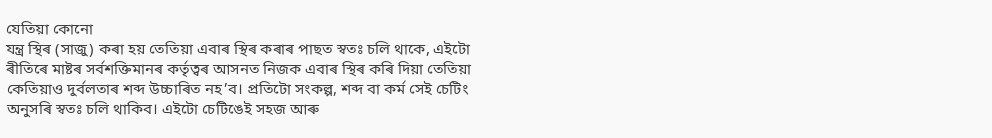যেতিয়া কোনো
যন্ত্ৰ স্থিৰ (সাজু) কৰা হয় তেতিয়া এবাৰ স্থিৰ কৰাৰ পাছত স্বতঃ চলি থাকে, এইটো
ৰীতিৰে মাষ্টৰ সৰ্বশক্তিমানৰ কৰ্তৃত্বৰ আসনত নিজক এবাৰ স্থিৰ কৰি দিয়া তেতিয়া
কেতিয়াও দুৰ্বলতাৰ শব্দ উচ্চাৰিত নহ’ব। প্ৰতিটো সংকল্প, শব্দ বা কর্ম সেই চেটিং
অনুসৰি স্বতঃ চলি থাকিব। এইটো চেটিঙেই সহজ আৰু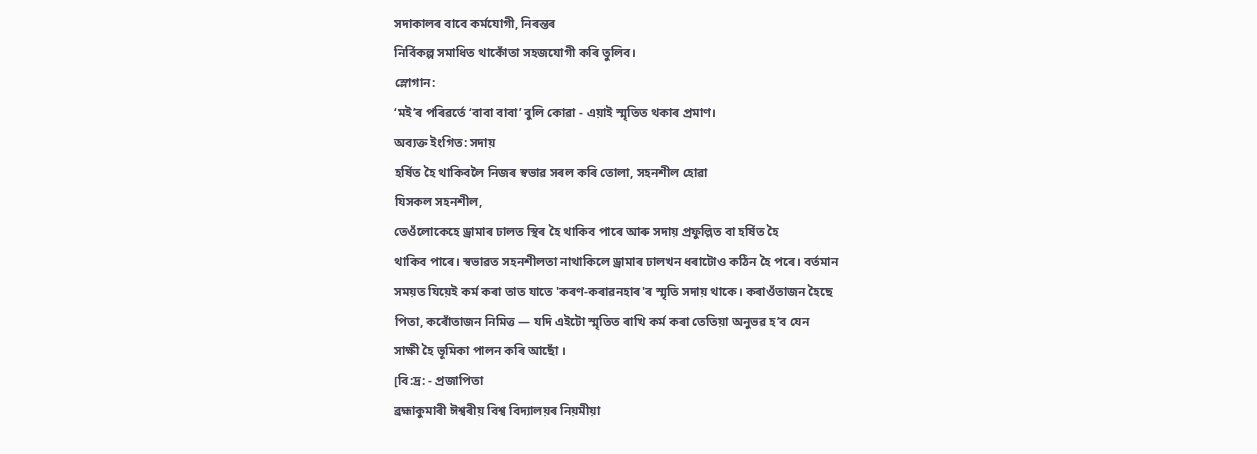সদাকালৰ বাবে কৰ্মযোগী, নিৰন্তৰ
নির্বিকল্প সমাধিত থাকোঁতা সহজযোগী কৰি তুলিব।
স্লোগান:
‘মই’ৰ পৰিৱৰ্তে ‘বাবা বাবা’ বুলি কোৱা - এয়াই স্মৃতিত থকাৰ প্ৰমাণ।
অব্যক্ত ইংগিত: সদায়
হৰ্ষিত হৈ থাকিবলৈ নিজৰ স্বভাৱ সৰল কৰি তোলা, সহনশীল হোৱা
যিসকল সহনশীল,
তেওঁলোকেহে ড্ৰামাৰ ঢালত স্থিৰ হৈ থাকিব পাৰে আৰু সদায় প্ৰফুল্লিত বা হৰ্ষিত হৈ
থাকিব পাৰে। স্বভাৱত সহনশীলতা নাথাকিলে ড্ৰামাৰ ঢালখন ধৰাটোও কঠিন হৈ পৰে। বৰ্তমান
সময়ত যিয়েই কৰ্ম কৰা তাত যাতে 'কৰণ-কৰাৱনহাৰ'ৰ স্মৃতি সদায় থাকে। কৰাওঁতাজন হৈছে
পিতা, কৰোঁতাজন নিমিত্ত — যদি এইটো স্মৃতিত ৰাখি কৰ্ম কৰা তেতিয়া অনুভৱ হ’ব যেন
সাক্ষী হৈ ভূমিকা পালন কৰি আছোঁ ।
[বি:দ্ৰ: - প্ৰজাপিতা
ব্ৰহ্মাকুমাৰী ঈশ্বৰীয় বিশ্ব বিদ্যালয়ৰ নিয়মীয়া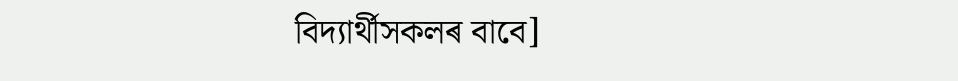বিদ্যাৰ্থীসকলৰ বাবে]